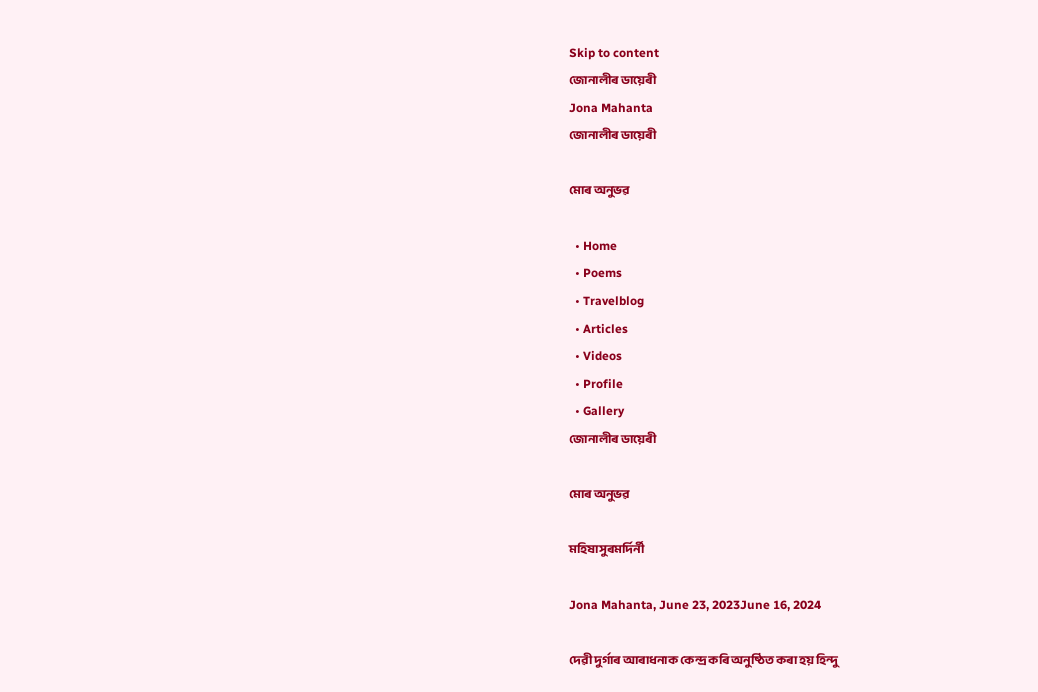Skip to content
জোনালীৰ ডায়েৰী
Jona Mahanta
জোনালীৰ ডায়েৰী

মোৰ অনুভৱ

  • Home
  • Poems
  • Travelblog
  • Articles
  • Videos
  • Profile
  • Gallery
জোনালীৰ ডায়েৰী

মোৰ অনুভৱ

মহিষাসুৰমৰ্দিৰ্নী

Jona Mahanta, June 23, 2023June 16, 2024

দেৱী দুৰ্গাৰ আৰাধনাক কেন্দ্ৰ কৰি অনুষ্ঠিত কৰা হয় হিন্দু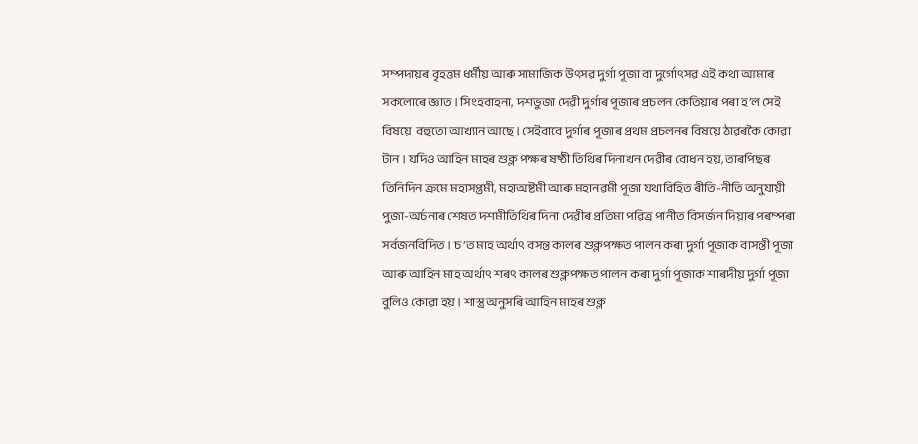সম্পদায়ৰ বৃহত্তম ধৰ্মীয় আৰু সামাজিক উৎসৱ দুৰ্গা পূজা বা দুৰ্গোৎসৱ এই কথা আমাৰ সকলোৰে জ্ঞাত । সিংহবাহনা, দশভুজা দেৱী দুৰ্গাৰ পূজাৰ প্ৰচলন কেতিয়াৰ পৰা হ’ল সেই বিষয়ে  বহুতো আখ্যান আছে । সেইবাবে দুৰ্গাৰ পূজাৰ প্ৰথম প্ৰচলনৰ বিষয়ে ঠাৱৰকৈ কোৱা টান । যদিও আহিন মাহৰ শুক্ল পক্ষৰ ষষ্ঠী তিথিৰ দিনাখন দেৱীৰ বোধন হয়, তাৰপিছৰ তিনিদিন ক্ৰমে মহাসপ্তমী, মহাঅষ্টমী আৰু মহানৱমী পূজা যথাবিহিত ৰীতি-নীতি অনুযায়ী পুজা-অৰ্চনাৰ শেষত দশমীতিথিৰ দিনা দেৱীৰ প্ৰতিমা পৱিত্ৰ পানীত বিসৰ্জন দিয়াৰ পৰম্পৰা সৰ্বজনবিদিত । চ’ত মাহ অৰ্থাৎ বসন্ত কালৰ শুক্লপক্ষত পালন কৰা দুৰ্গা পূজাক বাসন্তী পূজা আৰু আহিন মাহ অৰ্থাৎ শৰৎ কালৰ শুক্লপক্ষত পালন কৰা দুৰ্গা পূজাক শাৰদীয় দুৰ্গা পূজা বুলিও কোৱা হয় । শাস্ত্ৰ অনুসৰি আহিন মাহৰ শুক্ল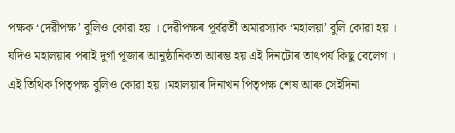পক্ষক ‘দেৱীপক্ষ’ বুলিও কোৱা হয় । দেৱীপক্ষৰ পূৰ্বৱৰ্তী অমাৱস্যাক ‘মহালয়া’ বুলি কোৱা হয় । যদিও মহালয়াৰ পৰাই দুৰ্গা পূজাৰ আনুষ্ঠানিকতা আৰম্ভ হয় এই দিনটোৰ তাৎপৰ্য কিছু বেলেগ । এই তিথিক পিতৃপক্ষ বুলিও কোৱা হয় ।মহালয়াৰ দিনাখন পিতৃপক্ষ শেষ আৰু সেইদিনা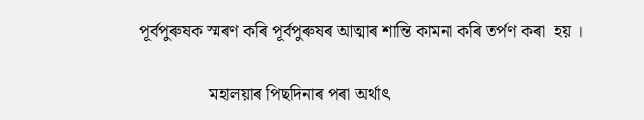পূৰ্বপুৰুষক স্মৰণ কৰি পূৰ্বপুৰুষৰ আত্মাৰ শান্তি কামনা কৰি তৰ্পণ কৰা  হয় ।

                মহালয়াৰ পিছদিনাৰ পৰা অৰ্থাৎ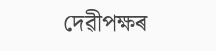দেৱীপক্ষৰ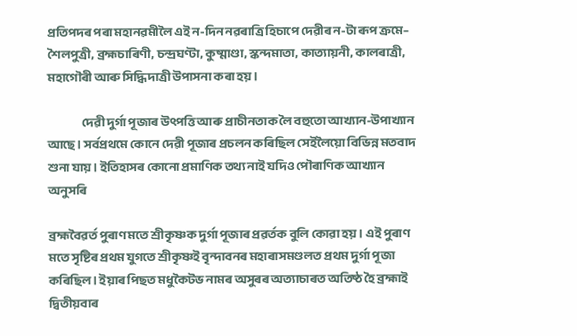প্ৰতিপদৰ পৰা মহানৱমীলৈ এই ন-দিন নৱৰাত্ৰি হিচাপে দেৱীৰ ন-টা ৰূপ ক্ৰমে– শৈলপুত্ৰী, ব্ৰহ্মচাৰিণী, চন্দ্ৰঘণ্টা, কুষ্মাণ্ডা, স্কন্দমাতা, কাত্যায়নী, কালৰাত্ৰী, মহাগৌৰী আৰু সিদ্ধিদাত্ৰী উপাসনা কৰা হয় ।

                 দেৱী দুৰ্গা পূজাৰ উৎপত্তি আৰু প্ৰাচীনতাক লৈ বহুতো আখ্যান-উপাখ্যান আছে । সৰ্বপ্ৰথমে কোনে দেৱী পূজাৰ প্ৰচলন কৰিছিল সেইলৈয়ো বিভিন্ন মতবাদ শুনা যায় । ইতিহাসৰ কোনো প্ৰমাণিক তথ্য নাই যদিও পৌৰাণিক আখ্যান অনুসৰি

ব্ৰহ্মবৈৱৰ্ত পুৰাণ মতে শ্ৰীকৃষ্ণক দুৰ্গা পূজাৰ প্ৰৱৰ্তক বুলি কোৱা হয় । এই পুৰাণ মতে সৃষ্টিৰ প্ৰথম যুগতে শ্ৰীকৃষ্ণই বৃন্দাবনৰ মহাৰাসমণ্ডলত প্ৰথম দুৰ্গা পূজা কৰিছিল । ইয়াৰ পিছত মধুকৈটভ নামৰ অসুৰৰ অত্যাচাৰত অতিষ্ঠ হৈ ব্ৰহ্মাই দ্বিতীয়বাৰ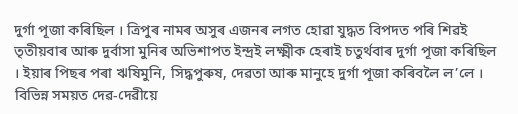দুৰ্গা পূজা কৰিছিল । ত্ৰিপুৰ নামৰ অসুৰ এজনৰ লগত হোৱা যুদ্ধত বিপদত পৰি শিৱই তৃতীয়বাৰ আৰু দুৰ্বাসা মুনিৰ অভিশাপত ইন্দ্ৰই লক্ষ্মীক হেৰাই চতুৰ্থবাৰ দুৰ্গা পূজা কৰিছিল । ইয়াৰ পিছৰ পৰা ঋষিমুনি, সিদ্ধপুৰুষ, দেৱতা আৰু মানুহে দুৰ্গা পূজা কৰিবলৈ ল’লে । বিভিন্ন সময়ত দেৱ-দেৱীয়ে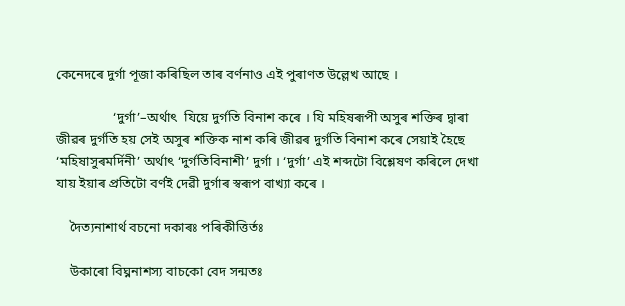কেনেদৰে দুৰ্গা পূজা কৰিছিল তাৰ বৰ্ণনাও এই পুৰাণত উল্লেখ আছে ।

                 ‘দুৰ্গা’–অৰ্থাৎ  যিয়ে দুৰ্গতি বিনাশ কৰে । যি মহিষৰূপী অসুৰ শক্তিৰ দ্বাৰা জীৱৰ দুৰ্গতি হয় সেই অসুৰ শক্তিক নাশ কৰি জীৱৰ দুৰ্গতি বিনাশ কৰে সেয়াই হৈছে ‘মহিষাসুৰমৰ্দিনী’ অৰ্থাৎ ‘দুৰ্গতিবিনাশী’ দুৰ্গা । ‘দুৰ্গা’ এই শব্দটো বিশ্লেষণ কৰিলে দেখা যায় ইয়াৰ প্ৰতিটো বৰ্ণই দেৱী দুৰ্গাৰ স্বৰূপ বাখ্যা কৰে ।

    দৈত্যনাশাৰ্থ বচনো দকাৰঃ পৰিকীত্তিৰ্তঃ

    উকাৰো বিঘ্ননাশস্য বাচকো বেদ সন্মতঃ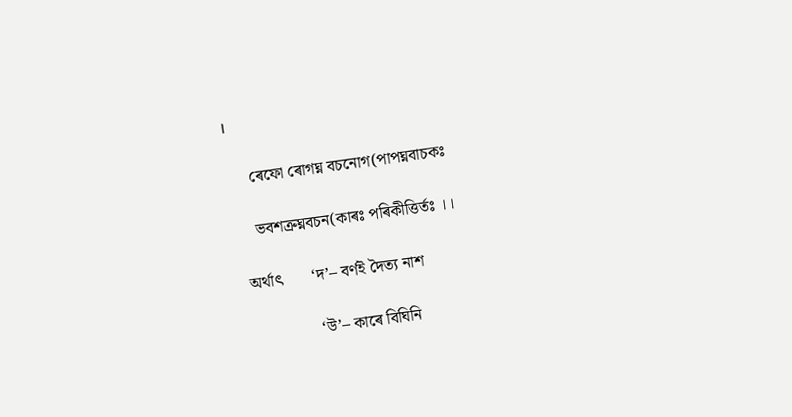।

     ৰেফো ৰোগঘ্ন বচনোগ(পাপঘ্নবাচকঃ

     ভবশত্ৰুঘ্নবচন(কাৰঃ পৰিকীত্তিৰ্তঃ ।।

  অৰ্থাৎ       ‘দ’– বৰ্ণই দৈত্য নাশ

                  ‘উ’– কাৰে বিঘিনি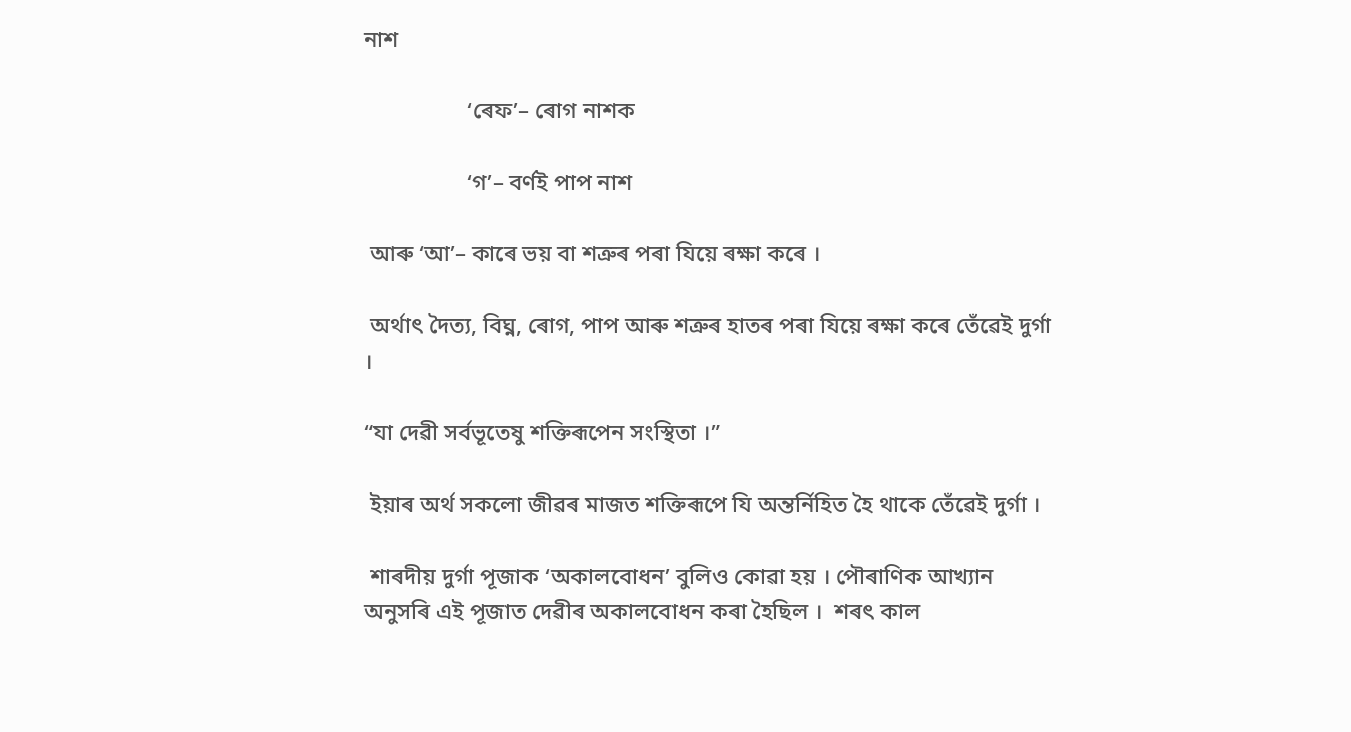নাশ

                  ‘ৰেফ’– ৰোগ নাশক

                  ‘গ’– বৰ্ণই পাপ নাশ

 আৰু ‘আ’– কাৰে ভয় বা শত্ৰুৰ পৰা যিয়ে ৰক্ষা কৰে ।

 অৰ্থাৎ দৈত্য, বিঘ্ন, ৰোগ, পাপ আৰু শত্ৰুৰ হাতৰ পৰা যিয়ে ৰক্ষা কৰে তেঁৱেই দুৰ্গা ।

“যা দেৱী সৰ্বভূতেষু শক্তিৰূপেন সংস্থিতা ।”

 ইয়াৰ অৰ্থ সকলো জীৱৰ মাজত শক্তিৰূপে যি অন্তৰ্নিহিত হৈ থাকে তেঁৱেই দুৰ্গা ।

 শাৰদীয় দুৰ্গা পূজাক ‘অকালবোধন’ বুলিও কোৱা হয় । পৌৰাণিক আখ্যান অনুসৰি এই পূজাত দেৱীৰ অকালবোধন কৰা হৈছিল ।  শৰৎ কাল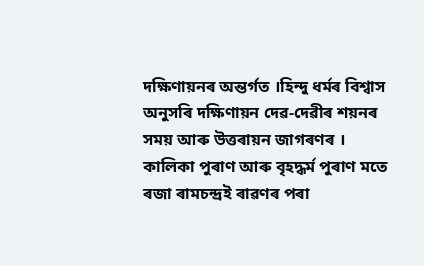দক্ষিণায়নৰ অন্তৰ্গত ।হিন্দু ধৰ্মৰ বিশ্বাস অনুসৰি দক্ষিণায়ন দেৱ-দেৱীৰ শয়নৰ সময় আৰু উত্তৰায়ন জাগৰণৰ । কালিকা পুৰাণ আৰু বৃহদ্ধৰ্ম পুৰাণ মতে ৰজা ৰামচন্দ্ৰই ৰাৱণৰ পৰা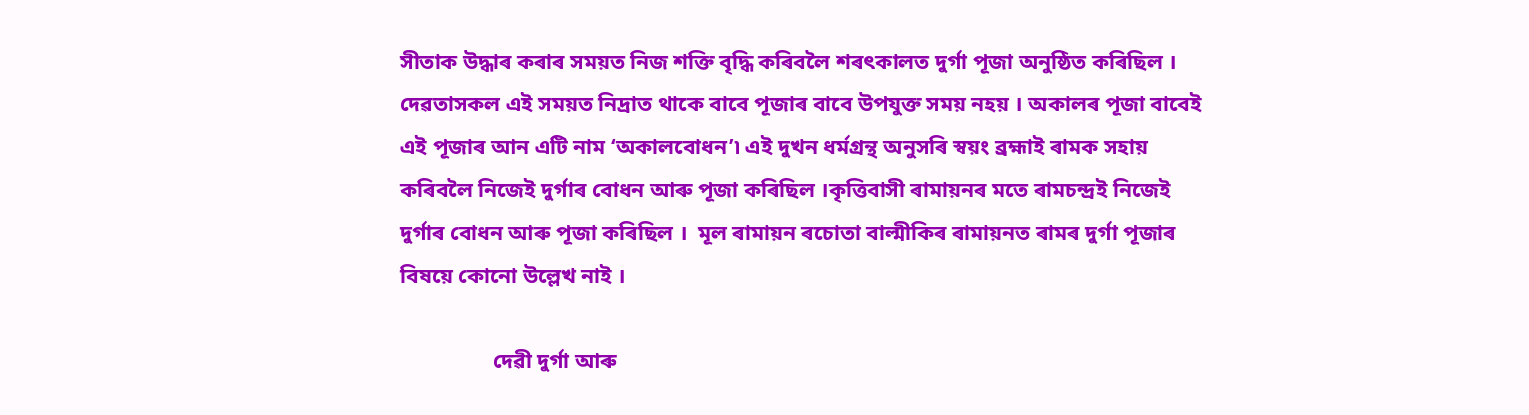সীতাক উদ্ধাৰ কৰাৰ সময়ত নিজ শক্তি বৃদ্ধি কৰিবলৈ শৰৎকালত দুৰ্গা পূজা অনুষ্ঠিত কৰিছিল । দেৱতাসকল এই সময়ত নিদ্ৰাত থাকে বাবে পূজাৰ বাবে উপযুক্ত সময় নহয় । অকালৰ পূজা বাবেই এই পূজাৰ আন এটি নাম ‘অকালবোধন’৷ এই দুখন ধৰ্মগ্ৰন্থ অনুসৰি স্বয়ং ব্ৰহ্মাই ৰামক সহায় কৰিবলৈ নিজেই দুৰ্গাৰ বোধন আৰু পূজা কৰিছিল ।কৃত্তিবাসী ৰামায়নৰ মতে ৰামচন্দ্ৰই নিজেই দুৰ্গাৰ বোধন আৰু পূজা কৰিছিল ।  মূল ৰামায়ন ৰচোতা বাল্মীকিৰ ৰামায়নত ৰামৰ দুৰ্গা পূজাৰ বিষয়ে কোনো উল্লেখ নাই ।

                 দেৱী দুৰ্গা আৰু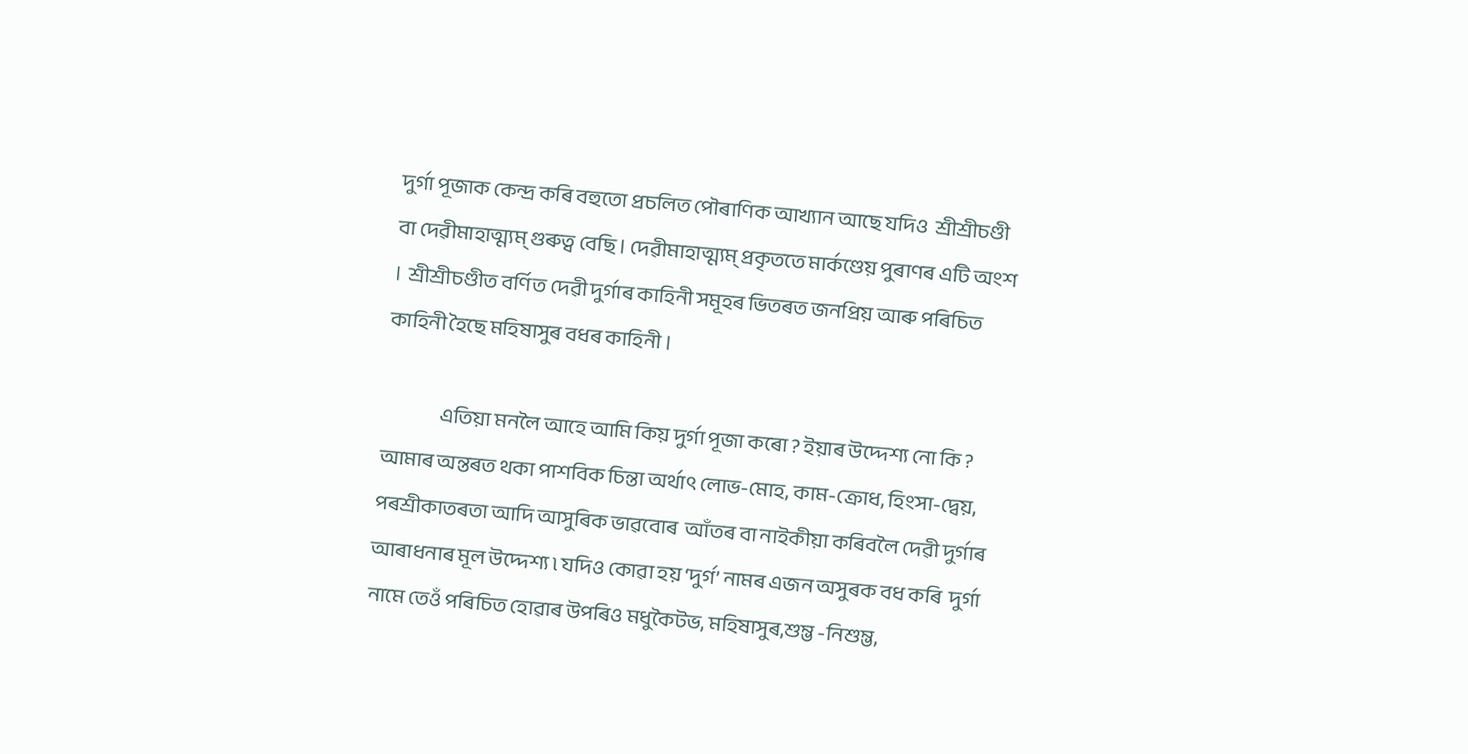দুৰ্গা পূজাক কেন্দ্ৰ কৰি বহুতো প্ৰচলিত পৌৰাণিক আখ্যান আছে যদিও  শ্ৰীশ্ৰীচণ্ডী বা দেৱীমাহাত্ম্যম্‌ গুৰুত্ব বেছি । দেৱীমাহাত্ম্যম্‌ প্ৰকৃততে মাৰ্কণ্ডেয় পুৰাণৰ এটি অংশ ।  শ্ৰীশ্ৰীচণ্ডীত বৰ্ণিত দেৱী দুৰ্গাৰ কাহিনী সমূহৰ ভিতৰত জনপ্ৰিয় আৰু পৰিচিত কাহিনী হৈছে মহিষাসুৰ বধৰ কাহিনী ।

                এতিয়া মনলৈ আহে আমি কিয় দুৰ্গা পূজা কৰো ? ইয়াৰ উদ্দেশ্য নো কি ? আমাৰ অন্তৰত থকা পাশবিক চিন্তা অৰ্থাৎ লোভ-মোহ, কাম-ক্ৰোধ, হিংসা-দ্বেয়, পৰশ্ৰীকাতৰতা আদি আসুৰিক ভাৱবোৰ  আঁতৰ বা নাইকীয়া কৰিবলৈ দেৱী দুৰ্গাৰ আৰাধনাৰ মূল উদ্দেশ্য ৷ যদিও কোৱা হয় ‘দুৰ্গ’ নামৰ এজন অসুৰক বধ কৰি  দুৰ্গা নামে তেওঁ পৰিচিত হোৱাৰ উপৰিও মধুকৈটভ, মহিষাসুৰ,শুম্ভ -নিশুম্ভ,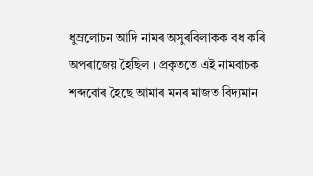ধুম্ৰলোচন আদি নামৰ অসুৰবিলাকক বধ কৰি অপৰাজেয় হৈছিল । প্ৰকৃততে এই নামবাচক শব্দবোৰ হৈছে আমাৰ মনৰ মাজত বিদ্যমান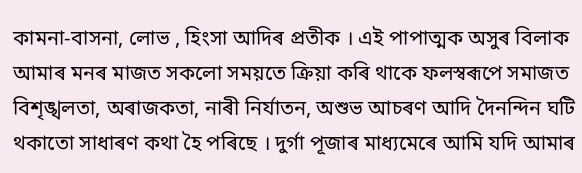কামনা-বাসনা, লোভ , হিংসা আদিৰ প্ৰতীক । এই পাপাত্মক অসুৰ বিলাক আমাৰ মনৰ মাজত সকলো সময়তে ক্ৰিয়া কৰি থাকে ফলস্বৰূপে সমাজত বিশৃঙ্খলতা, অৰাজকতা, নাৰী নিৰ্যাতন, অশুভ আচৰণ আদি দৈনন্দিন ঘটি থকাতো সাধাৰণ কথা হৈ পৰিছে । দুৰ্গা পূজাৰ মাধ্যমেৰে আমি যদি আমাৰ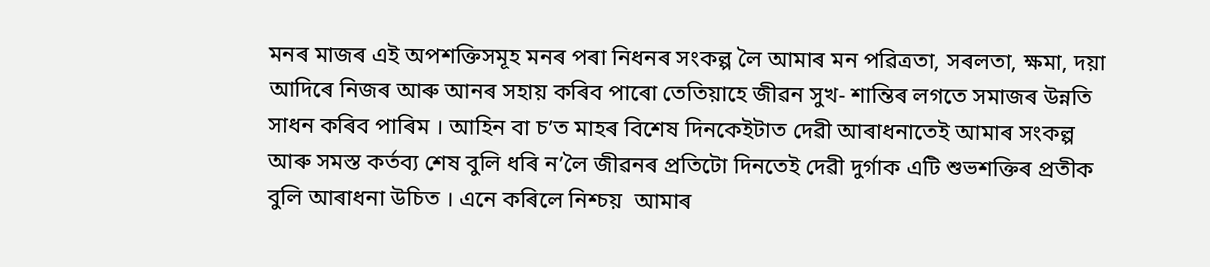মনৰ মাজৰ এই অপশক্তিসমূহ মনৰ পৰা নিধনৰ সংকল্প লৈ আমাৰ মন পৱিত্ৰতা, সৰলতা, ক্ষমা, দয়া আদিৰে নিজৰ আৰু আনৰ সহায় কৰিব পাৰো তেতিয়াহে জীৱন সুখ- শান্তিৰ লগতে সমাজৰ উন্নতি সাধন কৰিব পাৰিম । আহিন বা চ’ত মাহৰ বিশেষ দিনকেইটাত দেৱী আৰাধনাতেই আমাৰ সংকল্প আৰু সমস্ত কৰ্তব্য শেষ বুলি ধৰি ন’লৈ জীৱনৰ প্ৰতিটো দিনতেই দেৱী দুৰ্গাক এটি শুভশক্তিৰ প্ৰতীক বুলি আৰাধনা উচিত । এনে কৰিলে নিশ্চয়  আমাৰ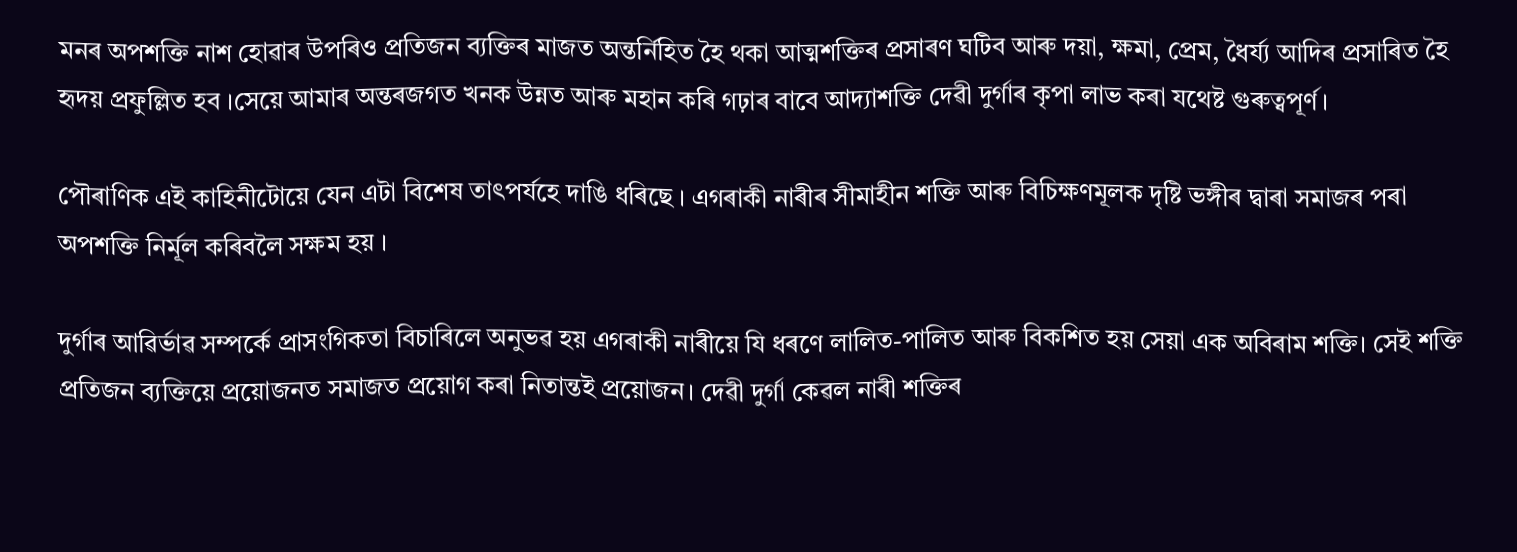মনৰ অপশক্তি নাশ হোৱাৰ উপৰিও প্ৰতিজন ব্যক্তিৰ মাজত অন্তৰ্নিহিত হৈ থকা আত্মশক্তিৰ প্ৰসাৰণ ঘটিব আৰু দয়া, ক্ষমা, প্ৰেম, ধৈৰ্য্য আদিৰ প্ৰসাৰিত হৈ হৃদয় প্ৰফুল্লিত হব ।সেয়ে আমাৰ অন্তৰজগত খনক উন্নত আৰু মহান কৰি গঢ়াৰ বাবে আদ্যাশক্তি দেৱী দুৰ্গাৰ কৃপা লাভ কৰা যথেষ্ট গুৰুত্বপূৰ্ণ।

পৌৰাণিক এই কাহিনীটোয়ে যেন এটা বিশেষ তাৎপৰ্যহে দাঙি ধৰিছে । এগৰাকী নাৰীৰ সীমাহীন শক্তি আৰু বিচিক্ষণমূলক দৃষ্টি ভঙ্গীৰ দ্বাৰা সমাজৰ পৰা অপশক্তি নিৰ্মূল কৰিবলৈ সক্ষম হয় ।

দুৰ্গাৰ আৱিৰ্ভাৱ সম্পৰ্কে প্ৰাসংগিকতা বিচাৰিলে অনুভৱ হয় এগৰাকী নাৰীয়ে যি ধৰণে লালিত-পালিত আৰু বিকশিত হয় সেয়া এক অবিৰাম শক্তি। সেই শক্তি প্ৰতিজন ব‍্যক্তিয়ে প্ৰয়োজনত সমাজত প্ৰয়োগ কৰা নিতান্তই প্ৰয়োজন। দেৱী দুৰ্গা কেৱল নাৰী শক্তিৰ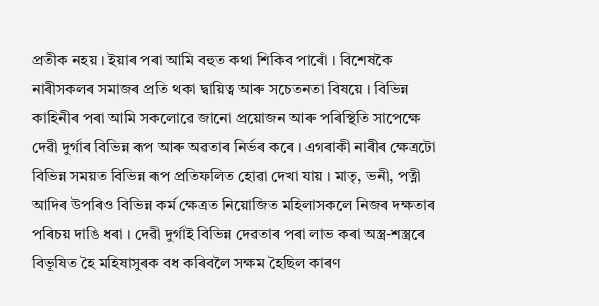প্ৰতীক নহয় । ইয়াৰ পৰা আমি বহুত কথা শিকিব পাৰোঁ । বিশেষকৈ নাৰীসকলৰ সমাজৰ প্ৰতি থকা দ্বায়িত্ব আৰু সচেতনতা বিষয়ে । বিভিন্ন কাহিনীৰ পৰা আমি সকলোৱে জানো প্ৰয়োজন আৰু পৰিস্থিতি সাপেক্ষে দেৱী দুৰ্গাৰ বিভিন্ন ৰূপ আৰু অৱতাৰ নিৰ্ভৰ কৰে । এগৰাকী নাৰীৰ ক্ষেত্ৰটো বিভিন্ন সময়ত বিভিন্ন ৰূপ প্ৰতিফলিত হোৱা দেখা যায় । মাতৃ, ভনী, পত্নী আদিৰ উপৰিও বিভিন্ন কৰ্ম ক্ষেত্ৰত নিয়োজিত মহিলাসকলে নিজৰ দক্ষতাৰ পৰিচয় দাঙি ধৰা । দেৱী দুৰ্গাই বিভিন্ন দেৱতাৰ পৰা লাভ কৰা অস্ত্ৰ-শস্ত্ৰৰে বিভূষিত হৈ মহিষাসুৰক বধ কৰিবলৈ সক্ষম হৈছিল কাৰণ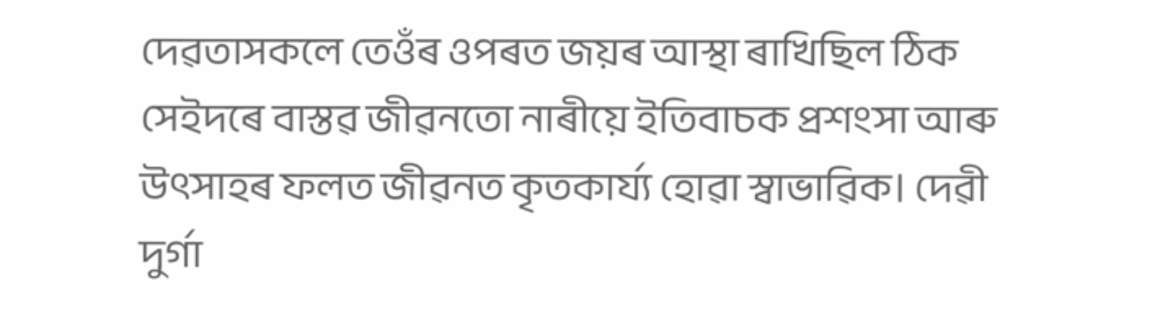দেৱতাসকলে তেওঁৰ ওপৰত জয়ৰ আস্থা ৰাখিছিল ঠিক সেইদৰে বাস্তৱ জীৱনতো নাৰীয়ে ইতিবাচক প্ৰশংসা আৰু উৎসাহৰ ফলত জীৱনত কৃতকাৰ্য্য হোৱা স্বাভাৱিক। দেৱী দুৰ্গা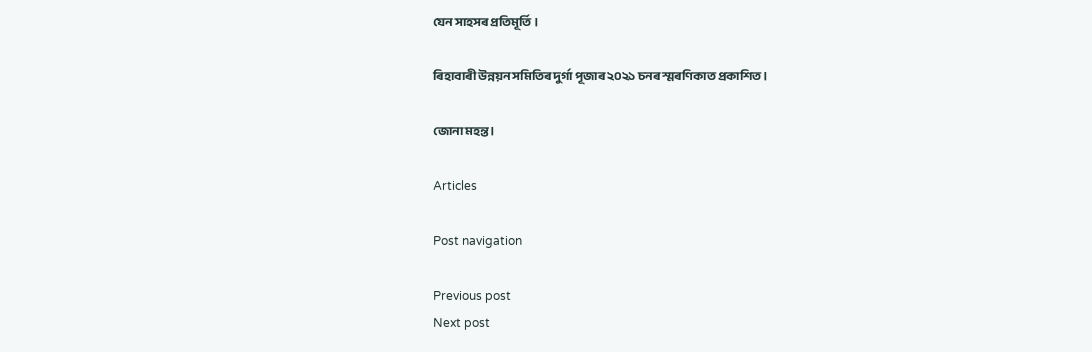যেন সাহসৰ প্ৰতিমূৰ্তি ।

ৰিহাবাৰী উন্নয়ন সমিতিৰ দুৰ্গা পূজাৰ ২০২১ চনৰ স্মৰণিকাত প্ৰকাশিত ।

জোনা মহন্ত।

Articles

Post navigation

Previous post
Next post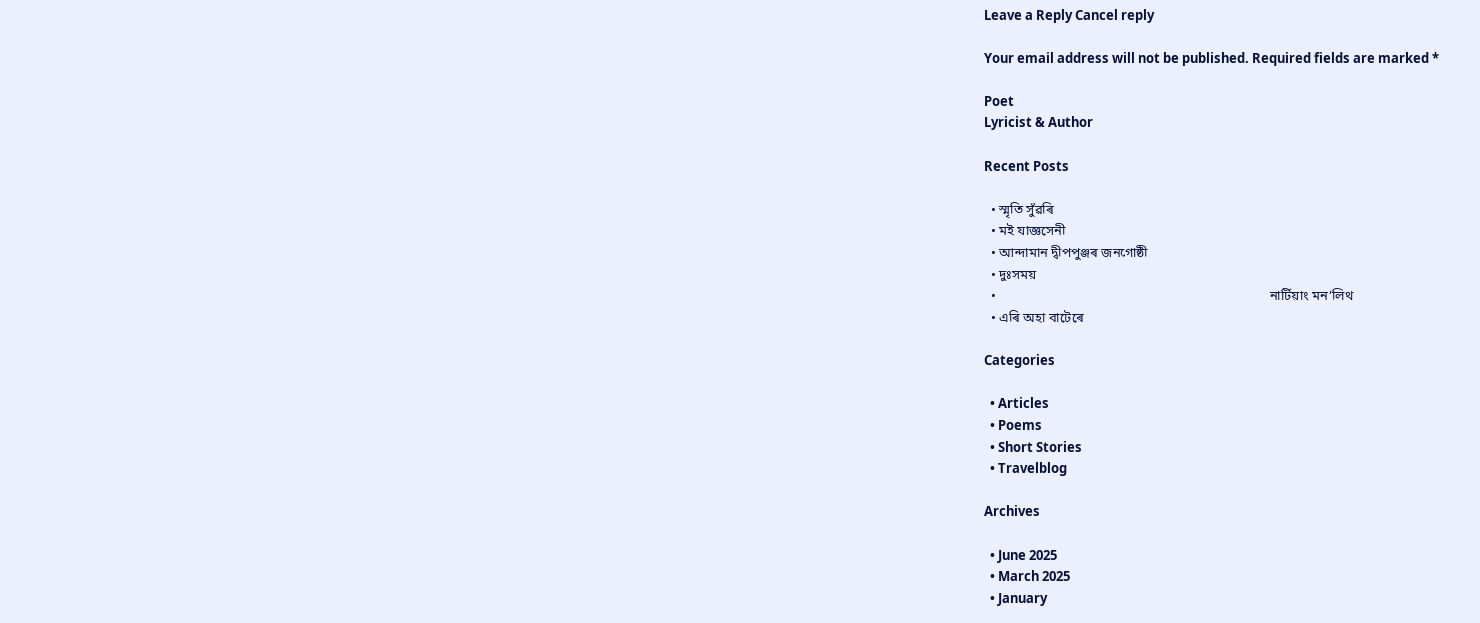Leave a Reply Cancel reply

Your email address will not be published. Required fields are marked *

Poet
Lyricist & Author

Recent Posts

  • স্মৃতি সুঁৱৰি
  • মই যাজ্ঞসেনী
  • আন্দামান দ্বীপপুঞ্জৰ জনগোষ্ঠী
  • দুঃসময়
  •                                                                                 নাৰ্টিয়াং মন’লিথ
  • এৰি অহা বাটেৰে

Categories

  • Articles
  • Poems
  • Short Stories
  • Travelblog

Archives

  • June 2025
  • March 2025
  • January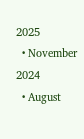2025
  • November 2024
  • August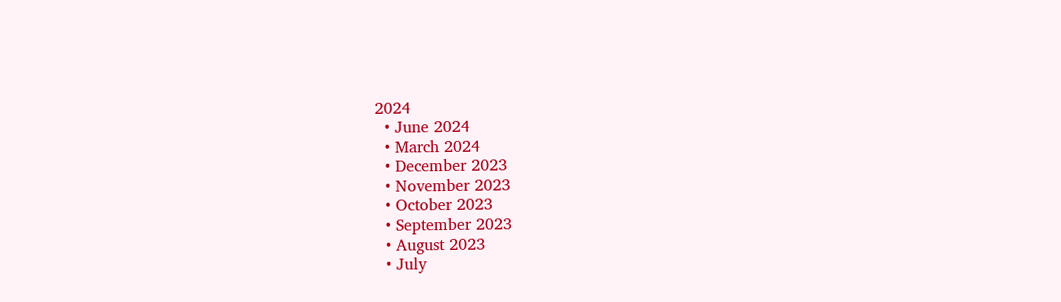2024
  • June 2024
  • March 2024
  • December 2023
  • November 2023
  • October 2023
  • September 2023
  • August 2023
  • July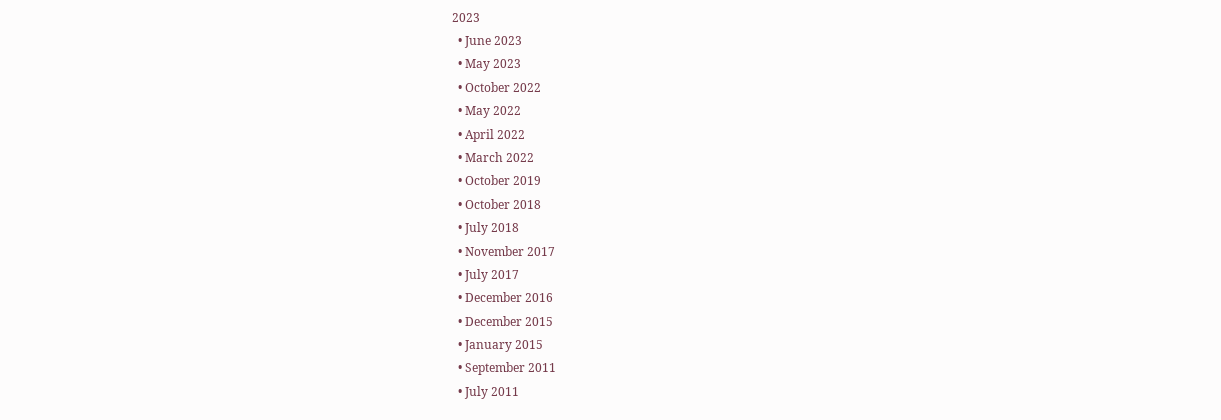2023
  • June 2023
  • May 2023
  • October 2022
  • May 2022
  • April 2022
  • March 2022
  • October 2019
  • October 2018
  • July 2018
  • November 2017
  • July 2017
  • December 2016
  • December 2015
  • January 2015
  • September 2011
  • July 2011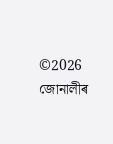©2026 জোনালীৰ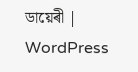ডায়েৰী | WordPress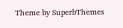Theme by SuperbThemes